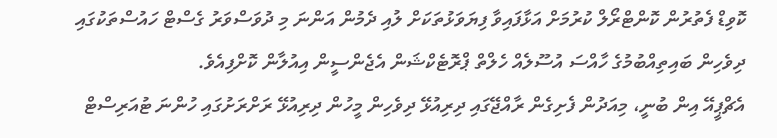ކޮވިޑް ފެތުރުން ކޮންޓްރޯލް ކުރުމަށް އަޅާފައިވާ ފިޔަވަޅުތަކަށް ލުއި ދެމުން އަންނަ މި ދުވަސްވަރު ގެސްޓް ހައުސްތަކުގައި ދިވެހިން ބައިތިއްބުމުގެ ހާއްސަ އުސޫލެއް ހެލްތް ޕްރޮޓެކްޝަން އެޖެންސީން އިއުލާން ކޮށްފިއެވެ.
އެޗްޕީއޭ އިން ބުނީ، މިއަދުން ފެށިގެން ރާއްޖޭގައި ދިރިއުޅޭ ދިވެހިން މީހުން ދިރިއުޅޭ ރަށްރަށުގައި ހުންނަ ޓުއަރިސްޓް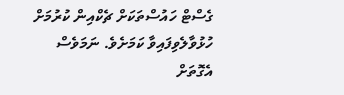ގެސްޓް ހައުސްތަކަށް ޗެކްއިން ކުރުމަށް ހުޅުވާލެވިފައިވާ ކަމަށެވެ. ނަމަވެސް އެގޮތަށް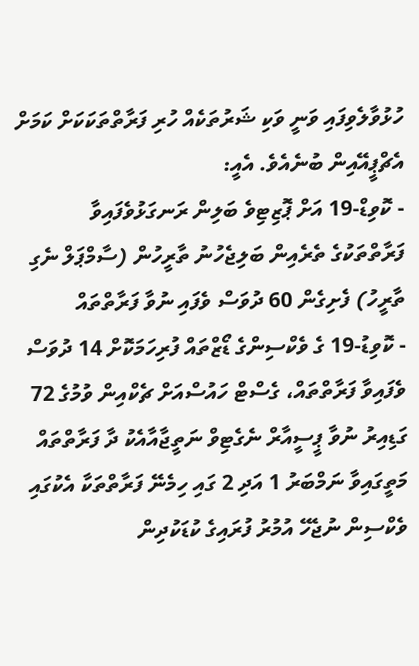ހުޅުވާލެވިފައި ވަނީ ވަކި ޝަރުތަކެއް ހުރި ފަރާތްތަކަކަށް ކަމަށް އެޗްޕީއޭއިން ބުނެއެވެ. އެއީ:
- ކޮވިޑް-19 އަށް ޕޮޒިޓިވެ ބަލިން ރަނގަޅުވެފައިވާ ފަރާތްތަކުގެ ތެރެއިން ބަލިޖެހުނު ތާރީހުން (ސާމްޕަލް ނެގި ތާރީހު) ފެށިގެން 60 ދުވަސް ވެފައި ނުވާ ފަރާތްތައް
- ކޮވިޑު-19 ގެ ވެކްސިންގެ ޑޯޒްތައް ފުރިހަމަކޮށް 14 ދުވަސް ވެފައިވާ ފަރާތްތައް، ގެސްޓް ހައުސްއަށް ޗެކްއިން ވުމުގެ 72 ގަޑިއިރު ނުވާ ޕީސީއާރް ނެގެޓިވް ނަތީޖާއާއެކު ދާ ފަރާތްތައް
މަތީގައިވާ ނަމްބަރު 1 އަދި 2 ގައި ހިމެނޭ ފަރާތްތަކާ އެކުގައި ވެކްސިން ނުޖެހޭ އުމުރު ފުރައިގެ ކުޑަކުދިން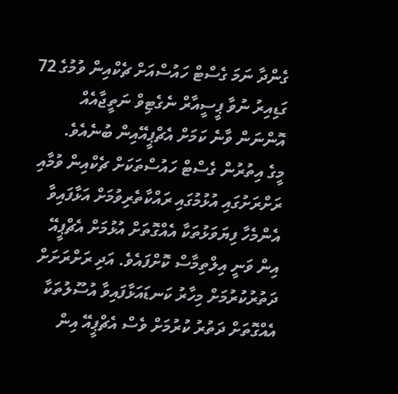ގެންދާ ނަމަ ގެސްޓް ހައުސްއަށް ޗެކްއިން ވުމުގެ 72 ގަޑިއިރު ނުވާ ޕީސީއާރް ނެގެޓިވް ނަތީޖާއެއް އޮންނަން ވާނެ ކަމަށް އެޗްޕީއޭއިން ބުނެއެވެ.
މީގެ އިތުރުން ގެސްޓް ހައުސްތަކަށް ޗެކްއިން ވުމާއި ރަށްރަށުގައި އުޅުމުގައި ރައްކާތެރިވުމަށް އަޅާފައިވާ އެންމެހާ ފިޔަވަޅުތަކާ އެއްގޮތަށް އުޅުމަށް އެޗްޕީއޭ އިން ވަނީ އިލްތިމާސް ކޮށްފައެވެ. އަދި ރަށްރަށަށް ދަތުރުކުރުމަށް މިހާރު ކަނޑައަޅާފައިވާ އުސޫލުތަކާ އެއްގޮތަށް ދަތުރު ކުރުމަށް ވެސް އެޗްޕީއޭ އިން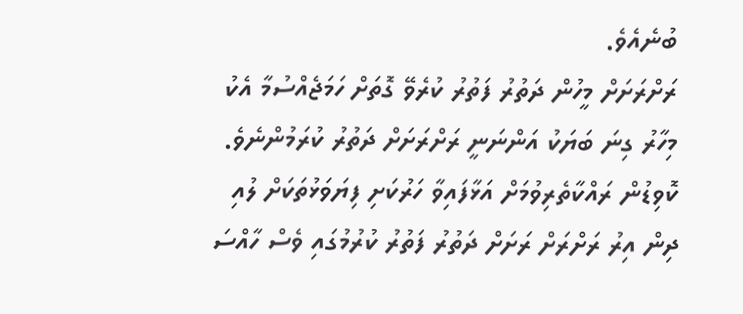ބުނެއެވެ.
ރަށްރަށަށް މީހުން ދަތުރު ފަތުރު ކުރެވޭ ގޮތަށް ހަމަޖެއްސުމާ އެކު މިހާރު ގިނަ ބަޔަކު އަންނަނީ ރަށްރަށަށް ދަތުރު ކުރަމުންނެވެ. ކޮވިޑުން ރައްކާތެރިވުމަށް އަޅާފައިވާ ހަރުކަށި ފިޔަވަޅުތަކަށް ލުއި ދިން އިރު ރަށްރަށް ރަށަށް ދަތުރު ފަތުރު ކުރުމުގައި ވެސް ހާއްސަ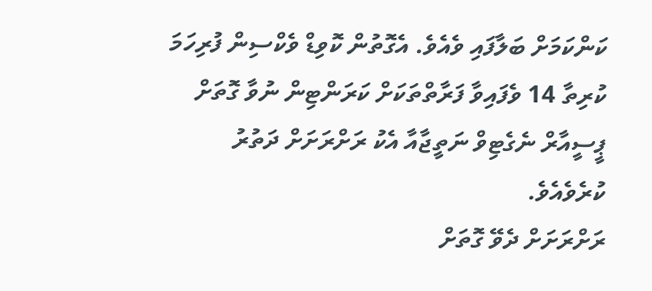ކަންކަމަށް ބަލާފައި ވެއެވެ. އެގޮތުން ކޮވިޑް ވެކްސިން ފުރިހަމަ ކުރިތާ 14 ވެފައިވާ ފަރާތްތަކަށް ކަރަންޓިން ނުވާ ގޮތަށް ޕީސީއާރް ނެގެޓިވް ނަތީޖާއާ އެކު ރަށްރަށަށް ދަތުރު ކުރެވެއެވެ.
ރަށްރަށަށް ދެވޭ ގޮތަށް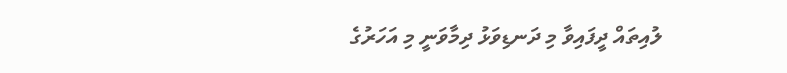ލުއިތައް ދީފައިވާ މި ދަނޑިވަޅު ދިމާވަނީ މި އަހަރުގެ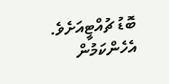ބޮޑު ޗުއްޓީއަށެވެ. އެހެންކަމުން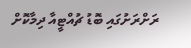ރަށްރަށުގައި ބޮޑު ޗުއްޓީއާ ދިމާކޮށް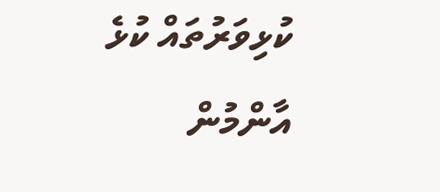ކުޅިވަރުތައް ކުޅެ އާންމުން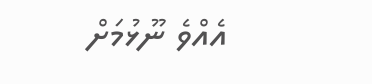އެއްވެ ނޫޅުމަށް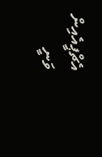އެޗްޕީއެއިން ވަނީ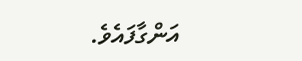އަންގާފައެވެ.